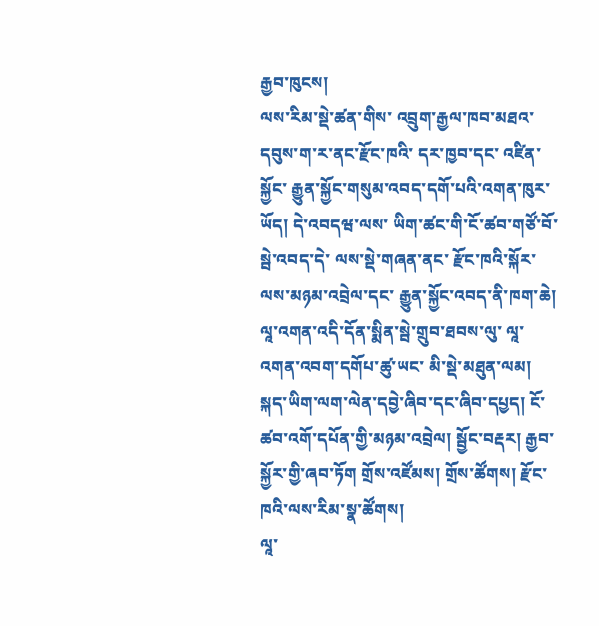རྒྱབ་ཁུངས།
ལས་རིམ་སྡེ་ཚན་གིས་ འབྲུག་རྒྱལ་ཁབ་མཐའ་དབུས་ག་ར་ནང་རྫོང་ཁའི་ དར་ཁྱབ་དང་ འཛིན་སྐྱོང་ རྒྱུན་སྐྱོང་གསུམ་འབད་དགོ་པའི་འགན་ཁུར་ཡོད། དེ་འབདཝ་ལས་ ཡིག་ཚང་གི་ངོ་ཚབ་གཙོ་བོ་སྦེ་འབད་དེ་ ལས་སྡེ་གཞན་ནང་ རྫོང་ཁའི་སྐོར་ལས་མཉམ་འབྲེལ་དང་ རྒྱུན་སྐྱོང་འབད་ནི་ཁག་ཆེ། ལཱ་འགན་འདི་དོན་སྨིན་སྦེ་གྲུབ་ཐབས་ལུ་ ལཱ་འགན་འབག་དགོཔ་ཚུ་ཡང་ མི་སྡེ་མཐུན་ལམ། སྐད་ཡིག་ལག་ལེན་དབྱེ་ཞིབ་དང་ཞིབ་དཔྱད། ངོ་ཚབ་འགོ་དཔོན་གྱི་མཉམ་འབྲེལ། སྦྱོང་བརྡར། རྒྱབ་སྐྱོར་གྱི་ཞབ་ཏོག གྲོས་འཛོམས། གྲོས་ཚོགས། རྫོང་ཁའི་ལས་རིམ་སྣ་ཚོགས།
ལཱ་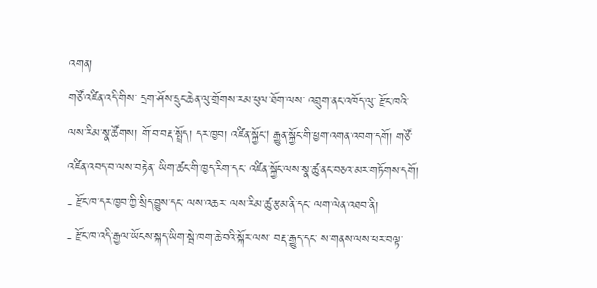འགན།
གཙོ་འཛིན་འདི་གིས་ དྲག་ཤོས་དྲུང་ཆེན་ལུ་གྲོགས་རམ་ཕུལ་ཐོག་ལས་ འབྲུག་ནང་འཁོད་ལུ་ རྫོང་ཁའི་ལས་རིམ་སྣ་ཚོགས། གོ་བ་བརྡ་སྤྲོད། དར་ཁྱབ། འཛིན་སྐྱོང། རྒྱུན་སྐྱོང་གི་ཕྱག་འགན་འབག་དགོ། གཙོ་འཛིན་འབད་བ་ལས་བརྟེན་ ཡིག་ཚང་གི་ཁྱད་རིག་དང་ འཛིན་སྐྱོང་ལས་སྣ་ཚུ་ནང་བཅའ་མར་གཏོགས་དགོ།
- རྫོང་ཁ་དར་ཁྱབ་ཀྱི་སྲིད་བྱུས་དང་ ལས་འཆར་ ལས་རིམ་ཚུ་རྩམ་ནི་དང་ ལག་ལེན་འཐབ་ནི།
- རྫོང་ཁ་འདི་རྒྱལ་ཡོངས་སྐད་ཡིག་སྦེ་ཁག་ཆེ་བའི་སྐོར་ལས་ བརྡ་རྒྱུད་དང་ ས་གནས་ལས་ཕར་བལྟ་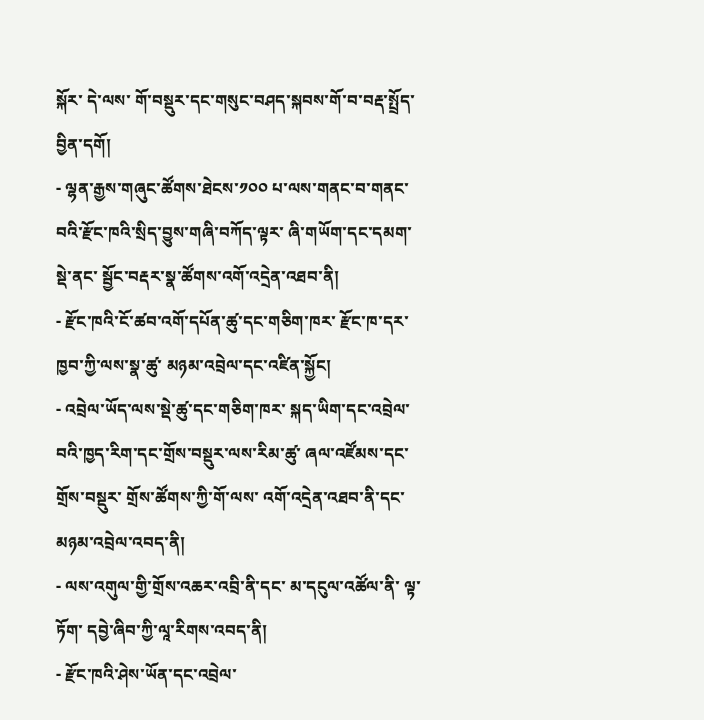སྐོར་ དེ་ལས་ གོ་བསྡུར་དང་གསུང་བཤད་སྐབས་གོ་བ་བརྡ་སྤྲོད་བྱིན་དགོ།
- ལྷན་རྒྱས་གཞུང་ཚོགས་ཐེངས་༡༠༠ པ་ལས་གནང་བ་གནང་བའི་རྫོང་ཁའི་སྲིད་བྱུས་གཞི་བཀོད་ལྟར་ ཞི་གཡོག་དང་དམག་སྡེ་ནང་ སྦྱོང་བརྡར་སྣ་ཚོགས་འགོ་འདྲེན་འཐབ་ནི།
- རྫོང་ཁའི་ངོ་ཚབ་འགོ་དཔོན་ཚུ་དང་གཅིག་ཁར་ རྫོང་ཁ་དར་ཁྱབ་ཀྱི་ལས་སྣ་ཚུ་ མཉམ་འབྲེལ་དང་འཛིན་སྐྱོང།
- འབྲེལ་ཡོད་ལས་སྡེ་ཚུ་དང་གཅིག་ཁར་ སྐད་ཡིག་དང་འབྲེལ་བའི་ཁྱད་རིག་དང་གྲོས་བསྡུར་ལས་རིམ་ཚུ་ ཞལ་འཛོམས་དང་ གྲོས་བསྡུར་ གྲོས་ཚོགས་ཀྱི་གོ་ལས་ འགོ་འདྲེན་འཐབ་ནི་དང་ མཉམ་འབྲེལ་འབད་ནི།
- ལས་འགུལ་གྱི་གྲོས་འཆར་འབྲི་ནི་དང་ མ་དངུལ་འཚོལ་ནི་ ལྟ་ཏོག་ དབྱེ་ཞིབ་ཀྱི་ལཱ་རིགས་འབད་ནི།
- རྫོང་ཁའི་ཤེས་ཡོན་དང་འབྲེལ་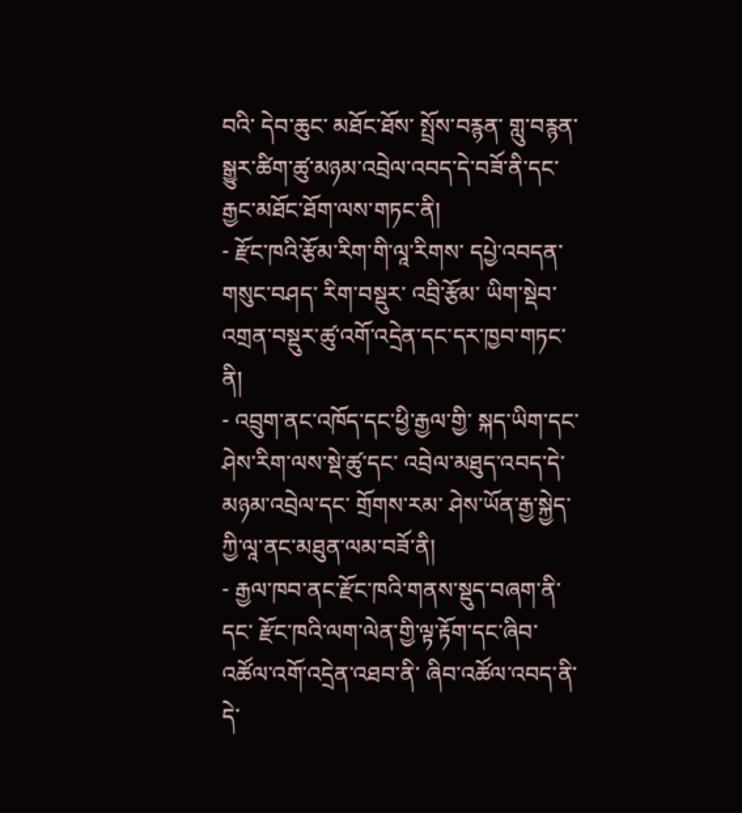བའི་ དེབ་ཆུང་ མཐོང་ཐོས་ སྤྲོས་བརྙན་ གླུ་བརྙན་ སྒྱུར་ཚིག་ཚུ་མཉམ་འབྲེལ་འབད་དེ་བཟོ་ནི་དང་ རྒྱང་མཐོང་ཐོག་ལས་གཏང་ནི།
- རྫོང་ཁའི་རྩོམ་རིག་གི་ལཱ་རིགས་ དཔྱེ་འབདན་ གསུང་བཤད་ རིག་བསྡུར་ འབྲི་རྩོམ་ ཡིག་སྡེབ་འགྲན་བསྡུར་ཚུ་འགོ་འདྲེན་དང་དར་ཁྱབ་གཏང་ནི།
- འབྲུག་ནང་འཁོད་དང་ཕྱི་རྒྱལ་གྱི་ སྐད་ཡིག་དང་ཤེས་རིག་ལས་སྡེ་ཚུ་དང་ འབྲེལ་མཐུད་འབད་དེ་ མཉམ་འབྲེལ་དང་ གྲོགས་རམ་ ཤེས་ཡོན་རྒྱ་སྐྱེད་ཀྱི་ལཱ་ནང་མཐུན་ལམ་བཟོ་ནི།
- རྒྱལ་ཁབ་ནང་རྫོང་ཁའི་གནས་སྡུད་བཞག་ནི་དང་ རྫོང་ཁའི་ལག་ལེན་གྱི་ལྟ་རྟོག་དང་ཞིབ་འཚོལ་འགོ་འདྲེན་འཐབ་ནི་ ཞིབ་འཚོལ་འབད་ནི་ དེ་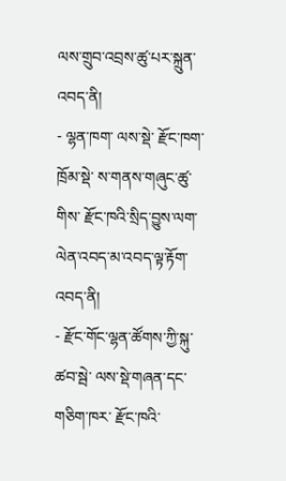ལས་གྲུབ་འབྲས་ཚུ་པར་སྐྲུན་འབད་ནི།
- ལྷན་ཁག་ ལས་སྡེ་ རྫོང་ཁག་ ཁྲོམ་སྡེ་ ས་གནས་གཞུང་ཚུ་གིས་ རྫོང་ཁའི་སྲིད་བྱུས་ལག་ལེན་འབད་མ་འབད་ལྟ་རྟོག་འབད་ནི།
- རྫོང་གོང་ལྷན་ཚོགས་ཀྱི་སྐུ་ཚབ་སྦེ་ ལས་སྡེ་གཞན་དང་གཅིག་ཁར་ རྫོང་ཁའི་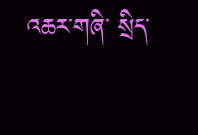འཆར་གཞི་ སྲིད་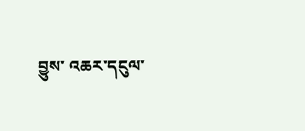བྱུས་ འཆར་དངུལ་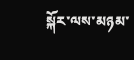སྐོར་ལས་མཉམ་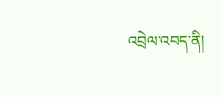འབྲེལ་འབད་ནི།